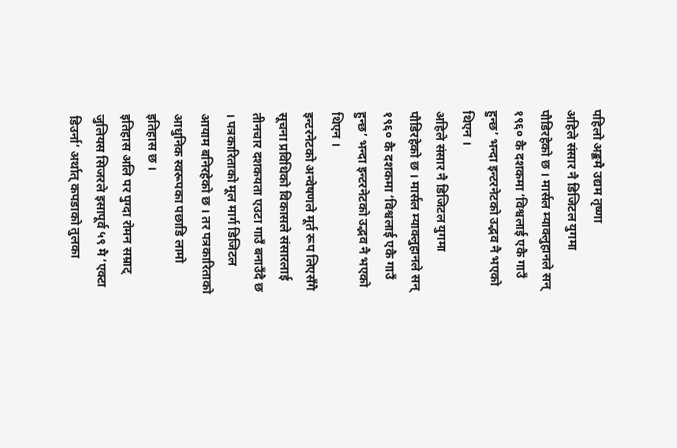पहिलो अङ्कमै उद्यम तृष्णा
अहिले संसार नै डिजिटल युगमा पौडिरहेको छ । मार्सल म्याक्लुहानले सन् १९६० कै दशकमा ‘विश्वलाई एकै गाउँ हुन्छ’ भन्दा इन्टरनेटको उद्भव नै भएको थिएन ।
अहिले संसार नै डिजिटल युगमा पौडिरहेको छ । मार्सल म्याक्लुहानले सन् १९६० कै दशकमा ‘विश्वलाई एकै गाउँ हुन्छ’ भन्दा इन्टरनेटको उद्भव नै भएको थिएन ।
इन्टरनेटको अन्वेषणले मूर्त रूप लिएसँगै सूचना प्रविधिको विकासले संसारलाई तीनचार दशकयता एउटा गाउँ बनाउँदै छ । पत्रकारिताको मूल मार्ग डिजिटल आयाम बनिरहेको छ । तर पत्रकारिताको आधुनिक स्वरूपका पछाडि लामो इतिहास छ ।
इतिहास अलि पर पुग्दा रोमन सम्राट् जुलियस सिजरले इसापूर्व ५९ मै ‘एक्टा डिउर्ना’ अर्थात् कपडाको तुलका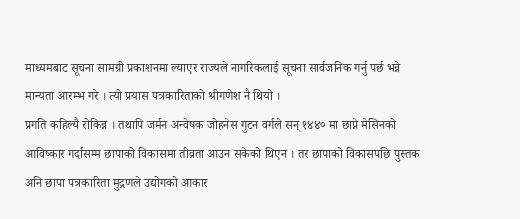माध्यमबाट सूचना सामग्री प्रकाशनमा ल्याएर राज्यले नागरिकलाई सूचना सार्वजनिक गर्नु पर्छ भन्ने मान्यता आरम्भ गरे । त्यो प्रयास पत्रकारिताको श्रीगणेश नै थियो ।
प्रगति कहिल्यै रोकिन्न । तथापि जर्मन अन्वेषक जोहनेस गुटन वर्गले सन् १४४० मा छाप्ने मेसिनको आविष्कार गर्दासम्म छापाको विकासमा तीव्रता आउन सकेको थिएन । तर छापाको विकासपछि पुस्तक अनि छापा पत्रकारिता मुद्रणले उद्योगको आकार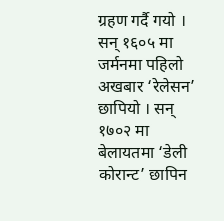ग्रहण गर्दै गयो । सन् १६०५ मा जर्मनमा पहिलो अखबार ‘रेलेसन’ छापियो । सन् १७०२ मा बेलायतमा ‘डेली कोरान्ट’ छापिन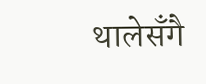थालेसँगै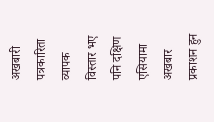अखबारी पत्रकारिता व्यापक विस्तार भए पनि दक्षिण एसियामा अखबार प्रकाशन हुन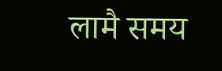लामै समय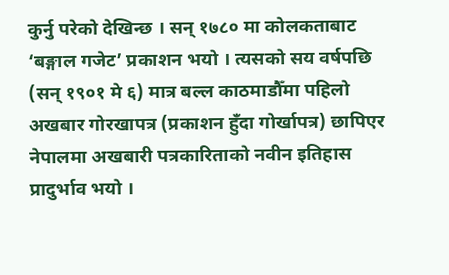कुर्नु परेको देखिन्छ । सन् १७८० मा कोलकताबाट ‘बङ्गाल गजेट’ प्रकाशन भयो । त्यसको सय वर्षपछि (सन् १९०१ मे ६) मात्र बल्ल काठमाडौँमा पहिलो अखबार गोरखापत्र (प्रकाशन हुँदा गोर्खापत्र) छापिएर नेपालमा अखबारी पत्रकारिताको नवीन इतिहास प्रादुर्भाव भयो ।